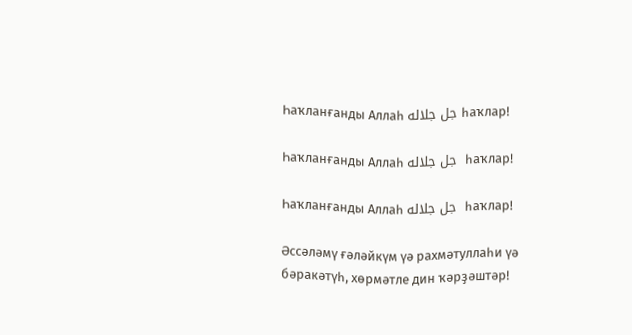Һаҡланғанды Аллаһ جل جلاله һаҡлар!

Һаҡланғанды Аллаһ جل جلاله  һаҡлар!

Һаҡланғанды Аллаһ جل جلاله  һаҡлар!

Әссәләмү ғәләйкүм үә рахмәтуллаһи үә бәракәтүһ, хөрмәтле дин ҡәрҙәштәр!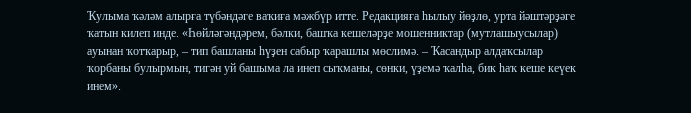Ҡулыма ҡәләм алырға түбәндәге ваҡиға мәжбүр итте. Редакцияға һылыу йөҙлө, урта йәштәрҙәге ҡатын килеп инде. «Һөйләгәндәрем, бәлки, башҡа кешеләрҙе мошенниктар (мутлашыусылар) ауынан ҡотҡарыр, – тип башланы һүҙен сабыр ҡарашлы мөслимә. – Ҡасандыр алдаҡсылар ҡорбаны булырмын, тигән уй башыма ла инеп сыҡманы, сөнки, үҙемә ҡалһа, бик һаҡ кеше кеүек инем».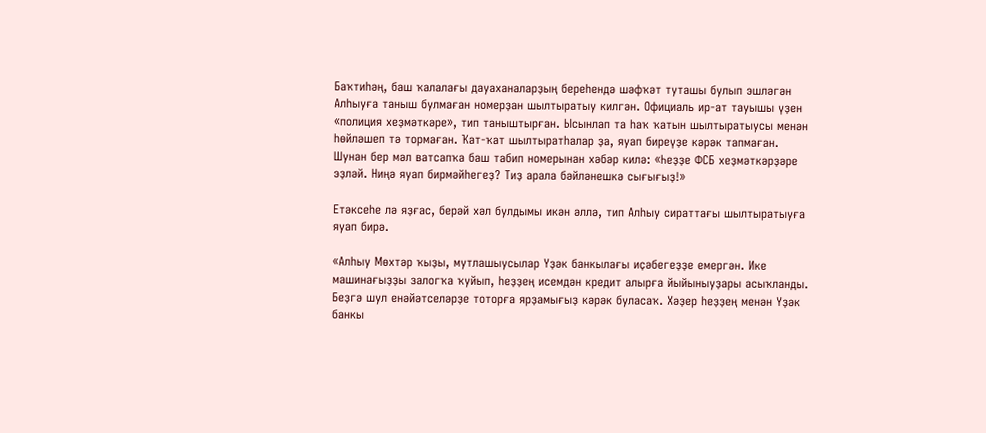Баҡтиһәң, баш ҡалалағы дауаханаларҙың береһендә шәфҡәт туташы булып эшләгән Алһыуға таныш булмаған номерҙан шылтыратыу килгән. Официаль ир-ат тауышы үҙен «полиция хеҙмәткәре», тип таныштырған. Ысынлап та һаҡ ҡатын шылтыратыусы менән һөйләшеп тә тормаған. Ҡат-ҡат шылтыратһалар ҙа, яуап биреүҙе кәрәк тапмаған. Шунан бер мәл ватсапҡа баш табип номерынан хәбәр килә: «Һеҙҙе ФСБ хеҙмәткәрҙәре эҙләй. Ниңә яуап бирмәйһегеҙ? Тиҙ арала бәйләнешкә сығығыҙ!»

Етәксеһе лә яҙғас, берәй хәл булдымы икән әллә, тип Алһыу сираттағы шылтыратыуға яуап бирә.

«Алһыу Мөхтәр ҡыҙы, мутлашыусылар Үҙәк банкылағы иҫәбегеҙҙе емергән. Ике машинағыҙҙы залогҡа ҡуйып, һеҙҙең исемдән кредит алырға йыйыныуҙары асыҡланды. Беҙгә шул енәйәтселәрҙе тоторға ярҙамығыҙ кәрәк буласаҡ. Хәҙер һеҙҙең менән Үҙәк банкы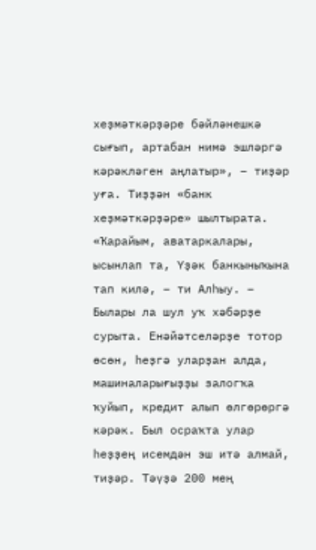хеҙмәткәрҙәре бәйләнешкә сығып, артабан нимә эшләргә кәрәкләген аңлатыр», – тиҙәр уға. Тиҙҙән «банк хеҙмәткәрҙәре» шылтырата. «Ҡарайым, аватаркалары, ысынлап та, Үҙәк банкыныҡына тап килә, – ти Алһыу. – Былары ла шул уҡ хәбәрҙе сурыта. Енәйәтселәрҙе тотор өсөн, һеҙгә уларҙан алда, машиналарығыҙҙы залогҡа ҡуйып, кредит алып өлгөрөргә кәрәк. Был осраҡта улар һеҙҙең исемдән эш итә алмай, тиҙәр. Тәүҙә 200 мең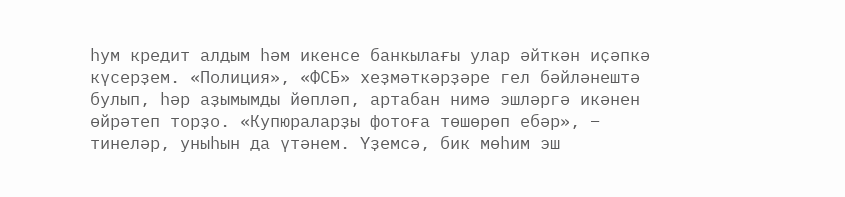һум кредит алдым һәм икенсе банкылағы улар әйткән иҫәпкә күсерҙем. «Полиция», «ФСБ» хеҙмәткәрҙәре гел бәйләнештә булып, һәр аҙымымды йөпләп, артабан нимә эшләргә икәнен өйрәтеп торҙо. «Купюраларҙы фотоға төшөрөп ебәр», – тинеләр, уныһын да үтәнем. Үҙемсә, бик мөһим эш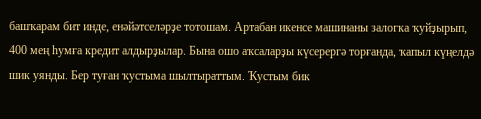башҡарам бит инде, енәйәтселәрҙе тотошам. Артабан икенсе машинаны залогка ҡуйҙырып, 400 мең һумға кредит алдырҙылар. Бына ошо аҡсаларҙы күсерергә торғанда, ҡапыл күңелдә шик уянды. Бер туған ҡустыма шылтыраттым. Ҡустым бик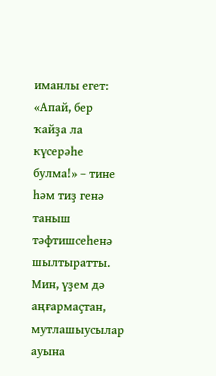иманлы егет: «Апай, бер ҡайҙа ла күсерәһе булма!» – тине һәм тиҙ генә таныш тәфтишсеһенә шылтыратты. Мин, үҙем дә аңғармаҫтан, мутлашыусылар ауына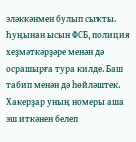эләккәнмен булып сыҡты. Һуңынан ысын ФСБ, полиция хеҙмәткәрҙәре менән дә осрашырға тура килде. Баш табип менән дә һөйләштек. Хакерҙар уның номеры аша эш иткәнен белеп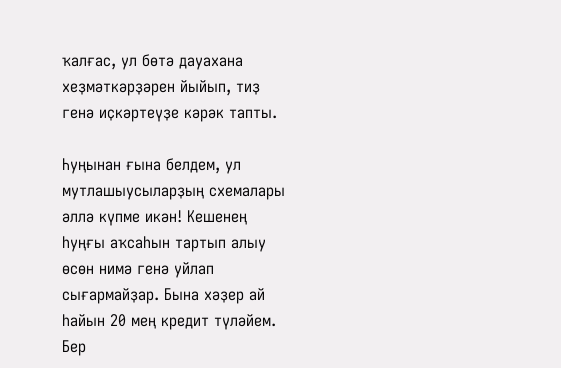ҡалғас, ул бөтә дауахана хеҙмәткәрҙәрен йыйып, тиҙ генә иҫкәртеүҙе кәрәк тапты.

Һуңынан ғына белдем, ул мутлашыусыларҙың схемалары әллә күпме икән! Кешенең һуңғы аҡсаһын тартып алыу өсөн нимә генә уйлап сығармайҙар. Бына хәҙер ай һайын 20 мең кредит түләйем. Бер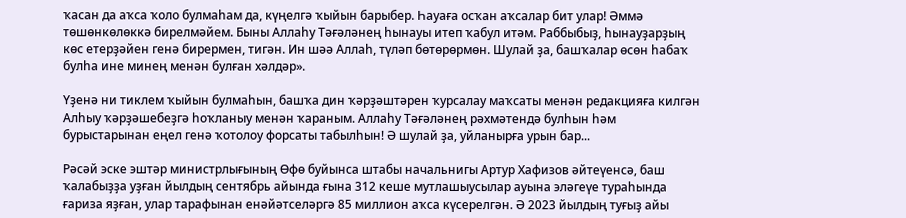ҡасан да аҡса ҡоло булмаһам да, күңелгә ҡыйын барыбер. Һауаға осҡан аҡсалар бит улар! Әммә төшөнкөлөккә бирелмәйем. Быны Аллаһу Тәғәләнең һынауы итеп ҡабул итәм. Раббыбыҙ, һынауҙарҙың көс етерҙәйен генә бирермен, тигән. Ин шәә Аллаһ, түләп бөтөрөрмөн. Шулай ҙа, башҡалар өсөн һабаҡ булһа ине минең менән булған хәлдәр».

Үҙенә ни тиклем ҡыйын булмаһын, башҡа дин ҡәрҙәштәрен ҡурсалау маҡсаты менән редакцияға килгән Алһыу ҡәрҙәшебеҙгә һоҡланыу менән ҡараным. Аллаһу Тәғәләнең рәхмәтендә булһын һәм бурыстарынан еңел генә ҡотолоу форсаты табылһын! Ә шулай ҙа, уйланырға урын бар...

Рәсәй эске эштәр министрлығының Өфө буйынса штабы начальнигы Артур Хафизов әйтеүенсә, баш ҡалабыҙҙа уҙған йылдың сентябрь айында ғына 312 кеше мутлашыусылар ауына эләгеүе тураһында ғариза яҙған, улар тарафынан енәйәтселәргә 85 миллион аҡса күсерелгән. Ә 2023 йылдың туғыҙ айы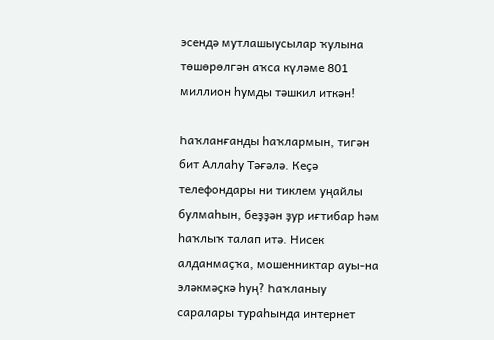эсендә мутлашыусылар ҡулына төшөрөлгән аҡса күләме 801 миллион һумды тәшкил иткән!

Һаҡланғанды һаҡлармын, тигән бит Аллаһу Тәғәлә. Кеҫә телефондары ни тиклем уңайлы булмаһын, беҙҙән ҙур иғтибар һәм һаҡлыҡ талап итә. Нисек алданмаҫҡа, мошенниктар ауы-на эләкмәҫкә һуң? Һаҡланыу саралары тураһында интернет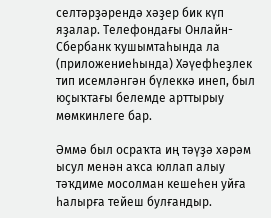селтәрҙәрендә хәҙер бик күп яҙалар. Телефондағы Онлайн-Сбербанк ҡушымтаһында ла (приложениеһында) Хәүефһеҙлек тип исемләнгән бүлеккә инеп, был юҫыҡтағы белемде арттырыу мөмкинлеге бар.

Әммә был осраҡта иң тәүҙә хәрәм ысул менән аҡса юллап алыу тәҡдиме мосолман кешеһен уйға һалырға тейеш булғандыр.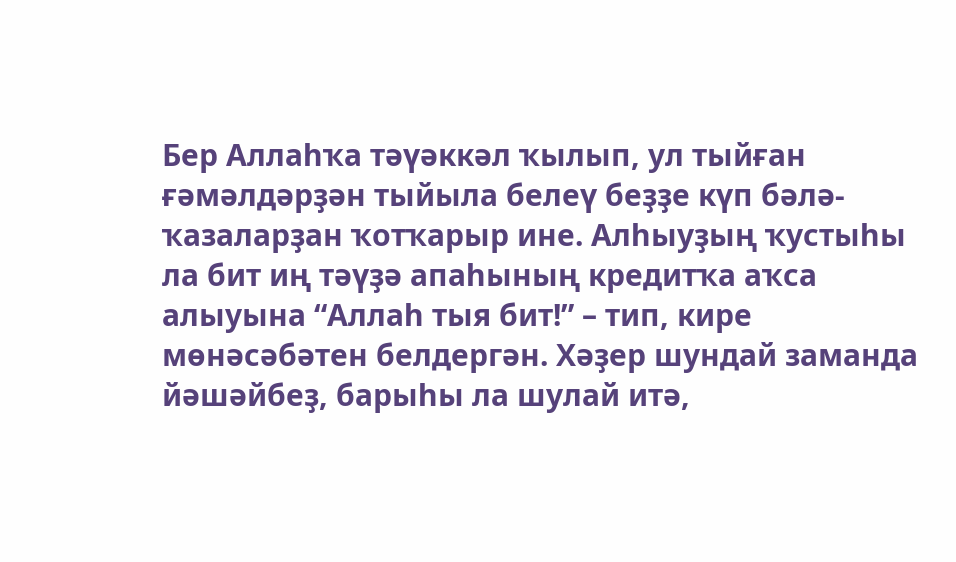Бер Аллаһҡа тәүәккәл ҡылып, ул тыйған ғәмәлдәрҙән тыйыла белеү беҙҙе күп бәлә-ҡазаларҙан ҡотҡарыр ине. Алһыуҙың ҡустыһы ла бит иң тәүҙә апаһының кредитҡа аҡса алыуына “Аллаһ тыя бит!” – тип, кире мөнәсәбәтен белдергән. Хәҙер шундай заманда йәшәйбеҙ, барыһы ла шулай итә,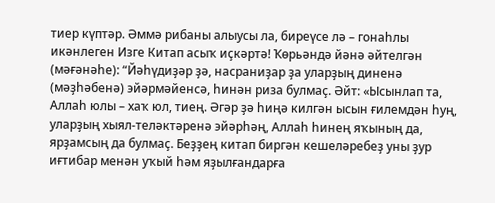тиер күптәр. Әммә рибаны алыусы ла, биреүсе лә – гонаһлы икәнлеген Изге Китап асыҡ иҫкәртә! Ҡөрьәндә йәнә әйтелгән (мәғәнәһе): “Йәһүдиҙәр ҙә, насраниҙар ҙа уларҙың диненә (мәҙһәбенә) эйәрмәйенсә, һинән риза булмаҫ. Әйт: «Ысынлап та, Аллаһ юлы – хаҡ юл, тиең. Әгәр ҙә һиңә килгән ысын ғилемдән һуң, уларҙың хыял-теләктәренә эйәрһәң, Аллаһ һинең яҡының да, ярҙамсың да булмаҫ. Беҙҙең китап биргән кешеләребеҙ уны ҙур иғтибар менән уҡый һәм яҙылғандарға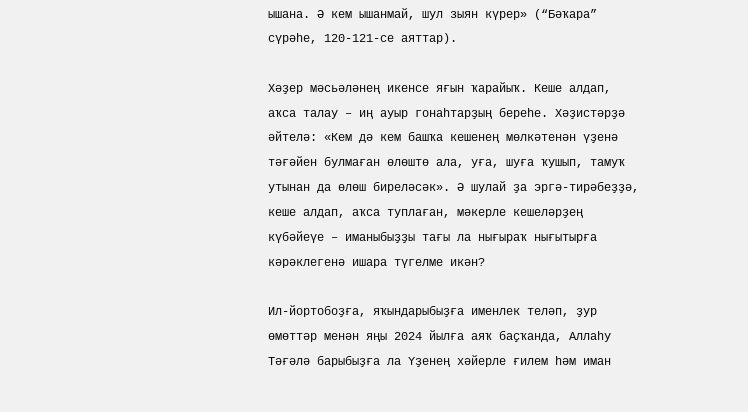ышана. Ә кем ышанмай, шул зыян күрер» (“Бәҡара” сүрәһе, 120-121-се аяттар).

Хәҙер мәсьәләнең икенсе яғын ҡарайыҡ. Кеше алдап, аҡса талау – иң ауыр гонаһтарҙың береһе. Хәҙистәрҙә әйтелә: «Кем дә кем башҡа кешенең мөлкәтенән үҙенә тәғәйен булмаған өлөштө ала, уға, шуға ҡушып, тамуҡ утынан да өлөш биреләсәк». Ә шулай ҙа эргә-тирәбеҙҙә, кеше алдап, аҡса туплаған, мәкерле кешеләрҙең күбәйеүе – иманыбыҙҙы тағы ла нығыраҡ нығытырға кәрәклегенә ишара түгелме икән?

Ил-йортобоҙға, яҡындарыбыҙға именлек теләп, ҙур өмөттәр менән яңы 2024 йылға аяҡ баҫҡанда, Аллаһу Тәғәлә барыбыҙға ла Үҙенең хәйерле ғилем һәм иман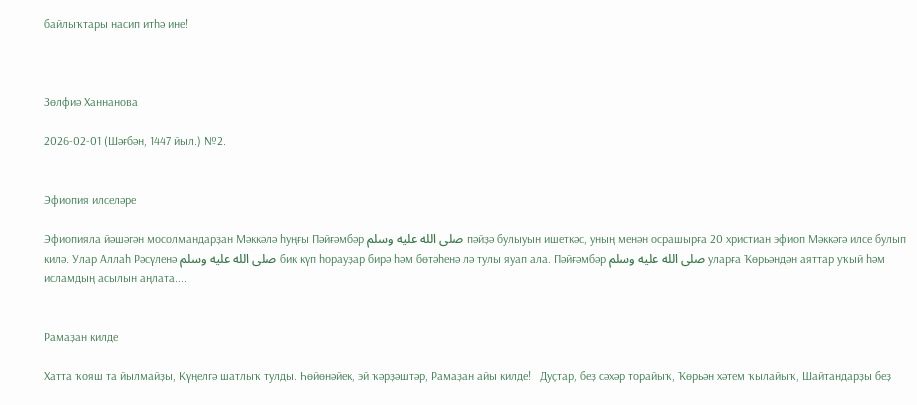байлыҡтары насип итһә ине!



Зөлфиә Ханнанова

2026-02-01 (Шәғбән, 1447 йыл.) №2.


Эфиопия илселәре

Эфиопияла йәшәгән мосолмандарҙан Мәккәлә һуңғы Пәйғәмбәр صلى الله عليه وسلم пәйҙә булыуын ишеткәс, уның менән осрашырға 20 христиан эфиоп Мәккәгә илсе булып килә. Улар Аллаһ Рәсүленә صلى الله عليه وسلم бик күп һорауҙар бирә һәм бөтәһенә лә тулы яуап ала. Пәйғәмбәр صلى الله عليه وسلم уларға Ҡөрьәндән аяттар уҡый һәм исламдың асылын аңлата....


Рамаҙан килде

Хатта ҡояш та йылмайҙы, Күңелгә шатлыҡ тулды. Һөйөнәйек, эй ҡәрҙәштәр, Рамаҙан айы килде!   Дуҫтар, беҙ сәхәр торайыҡ, Ҡөрьән хәтем ҡылайыҡ, Шайтандарҙы беҙ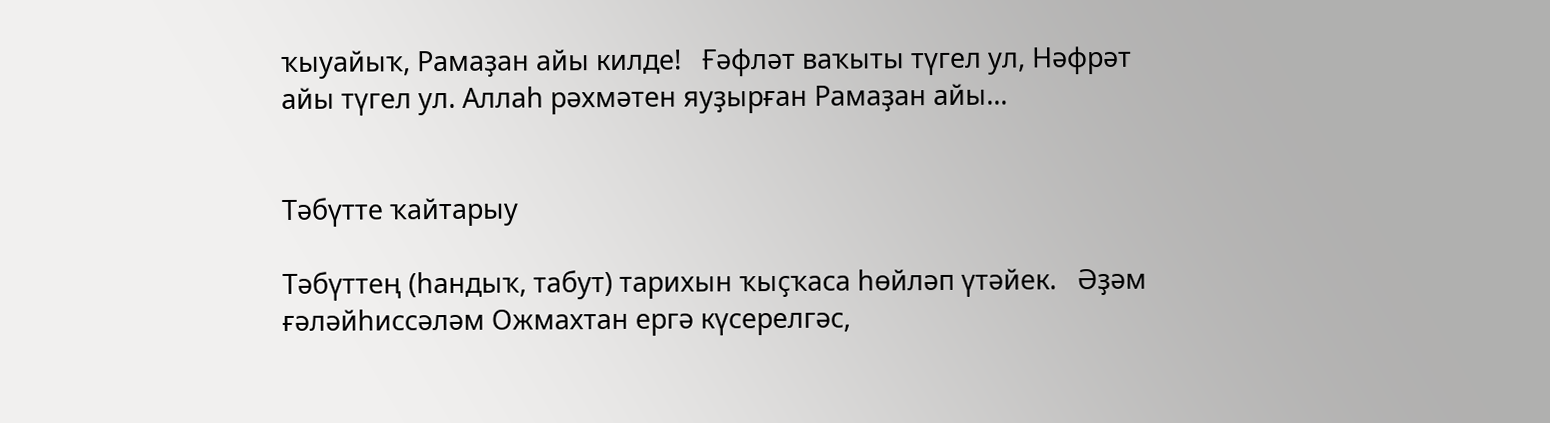ҡыуайыҡ, Рамаҙан айы килде!   Ғәфләт ваҡыты түгел ул, Нәфрәт айы түгел ул. Аллаһ рәхмәтен яуҙырған Рамаҙан айы...


Тәбүтте ҡайтарыу

Тәбүттең (һандыҡ, табут) тарихын ҡыҫҡаса һөйләп үтәйек.   Әҙәм ғәләйһиссәләм Ожмахтан ергә күсерелгәс,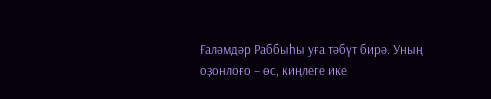Ғаләмдәр Раббыһы уға тәбүт бирә. Уның оҙонлоғо − өс, киңлеге ике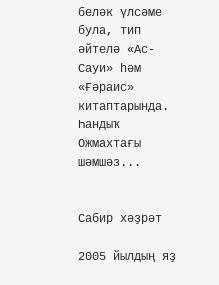беләк үлсәме була, тип әйтелә «Ас-Сауи» һәм «Ғәраис» китаптарында. Һандыҡ Ожмахтағы шәмшәз...


Сабир хәҙрәт

2005 йылдың яҙ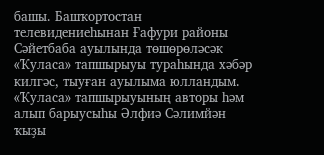башы. Башҡортостан телевидениеһынан Ғафури районы Сәйетбаба ауылында төшөрөләсәк «Ҡуласа» тапшырыуы тураһында хәбәр килгәс, тыуған ауылыма юлландым. «Ҡуласа» тапшырыуының авторы һәм алып барыусыһы Әлфиә Сәлимйән ҡыҙы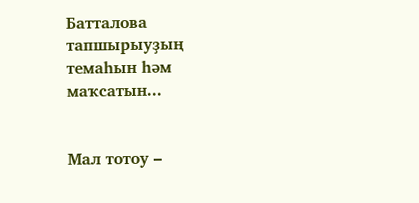Батталова тапшырыуҙың темаһын һәм маҡсатын...


Мал тотоу –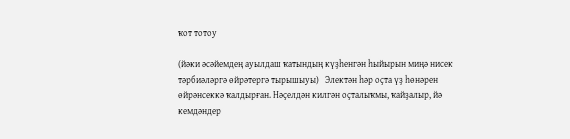ҡот тотоу

(йәки әсәйемдең ауылдаш ҡатындың күҙһенгән һыйырын миңә нисек тәрбиәләргә өйрәтергә тырышыуы)   Электән һәр оҫта үҙ һөнәрен өйрәнсеккә ҡалдырған. Нәҫелдән килгән оҫталыҡмы, ҡайҙалыр, йә кемдәндер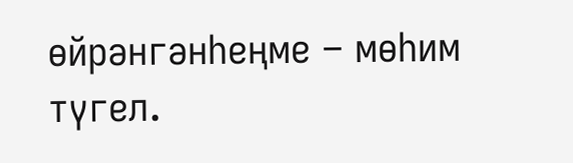өйрәнгәнһеңме – мөһим түгел.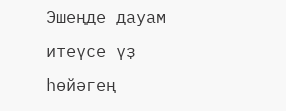Эшеңде дауам итеүсе үҙ һөйәгең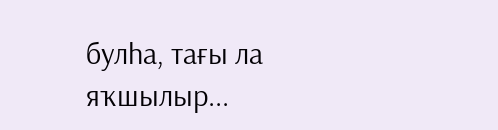булһа, тағы ла яҡшылыр...